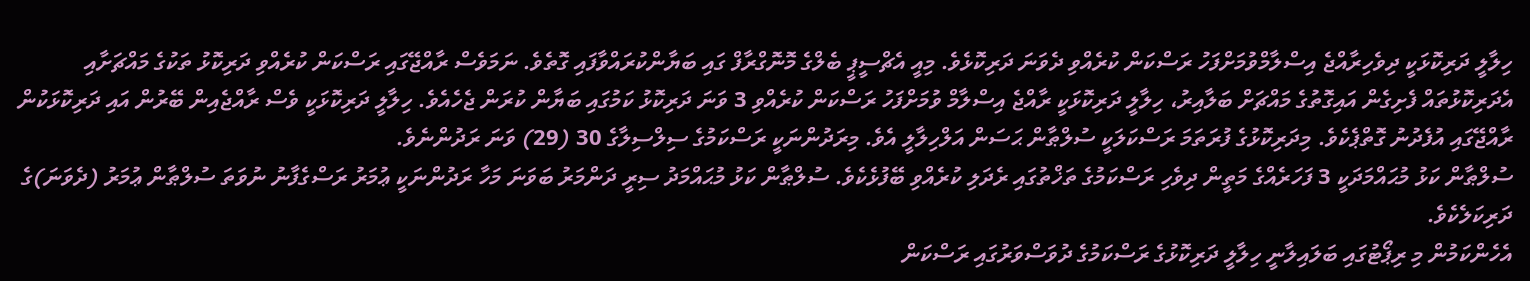ހިލާލީ ދަރިކޮޅަކީ ދިވެހިރާއްޖެ އިސްލާމްވުމަށްފަހު ރަސްކަން ކުރެއްވި ދެވަނަ ދަރިކޮޅެވެ. މިއީ އެޗްސީޕީ ބެލްގެ މޮނޮގްރާފް ގައި ބަޔާންކުރައްވާފައި ގޮތެވެ. ނަމަވެސް ރާއްޖޭގައި ރަސްކަން ކުރެއްވި ދަރިކޮޅު ތަކުގެ މައްޗަށާއި އެދަރިކޮޅުތައް ފެށިގެން އައިގޮތުގެ މައްޗަށް ބަލާއިރު، ހިލާލީ ދަރިކޮޅަކީ ރާއްޖެ އިސްލާމް ވުމަށްފަހު ރަސްކަން ކުރެއްވި 3 ވަނަ ދަރިކޮޅު ކަމުގައި ބަޔާން ކުރަން ޖެހެއެވެ. ހިލާލީ ދަރިކޮޅަކީ ވެސް ރާއްޖެއިން ބޭރުން އައި ދަރިކޮޅަކުން ރާއްޖޭގައި އުފެދުނު ގޮތްޕެކެވެ. މިދަރިކޮޅުގެ ފުރަތަމަ ރަސްކަލަކީ ސުލްޠާން ޙަސަން އަލްހިލާލީ އެވެ. މިރަދުންނަކީ ރަސްކަމުގެ ސިލްސިލާގެ 30 (29) ވަނަ ރަދުންނެވެ.
ސުލްޠާން ކަޅު މުޙައްމަދަކީ 3 ފަހަރެއްގެ މަތީން ދިވެހި ރަސްކަމުގެ ތަޚްތުގައި ރެދަލި ކުރެއްވި ބޭފުޅެކެވެ. ސުލްޠާން ކަޅު މުޙައްމަދު ސިރީ ދަންމަރު ބަވަނަ މަހާ ރަދުންނަކީ ޢުމަރު ރަސްގެފާނު ނުވަތަ ސުލްޠާން ޢުމަރު (ދެވަނަ)ގެ ދަރިކަލެކެވެ.
އެހެންކަމުން މި ރިޕޯޓުގައި ބަލައިލާނީ ހިލާލީ ދަރިކޮޅުގެ ރަސްކަމުގެ ދުވަސްވަރުގައި ރަސްކަން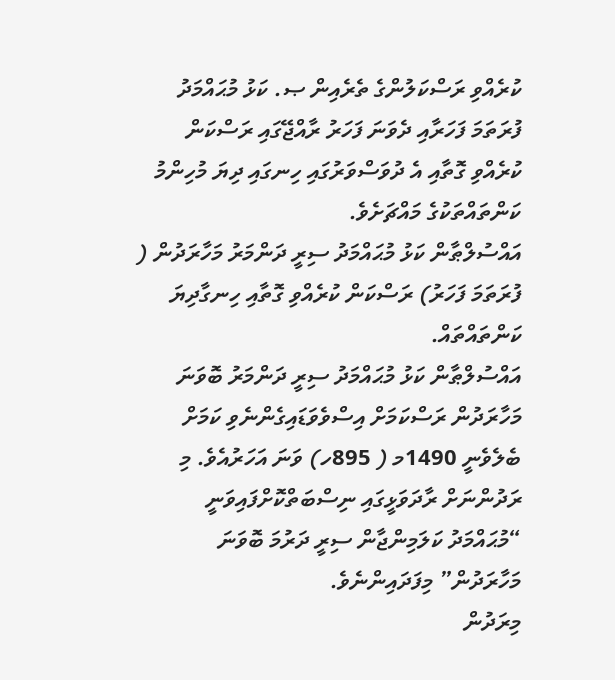ކުރެއްވި ރަސްކަލުންގެ ތެރެއިން ޞ. ކަޅު މުޙައްމަދު ފުރަތަމަ ފަހަރާއި ދެވަނަ ފަހަރު ރާއްޖޭގައި ރަސްކަން ކުރެއްވި ގޮތާއި އެ ދުވަސްވަރުގައި ހިނގައި ދިޔަ މުހިންމު ކަންތައްތަކުގެ މައްޗަށެވެ.
އައްސުލްޠާން ކަޅު މުޙައްމަދު ސިރީ ދަންމަރު މަހާރަދުން ( ފުރަތަމަ ފަހަރު) ރަސްކަން ކުރެއްވި ގޮތާއި ހިނގާދިޔަ ކަންތައްތައް.
އައްސުލްޠާން ކަޅު މުޙައްމަދު ސިރީ ދަންމަރު ބޮވަނަ މަހާރަދުން ރަސްކަމަށް އިސްވެވަޑައިގެންނެވި ކަމަށް ބެލެވެނީ 1490މ ( 895ހ) ވަނަ އަހަރުއެވެ. މި ރަދުންނަށް ރާދަވަޅީގައި ނިސްބަތްކޮށްފައިވަނީ “މުޙައްމަދު ކަލަމިންޖާން ސިރީ ދަރުމަ ބޮވަނަ މަހާރަދުން” މިފަދައިންނެވެ.
މިރަދުން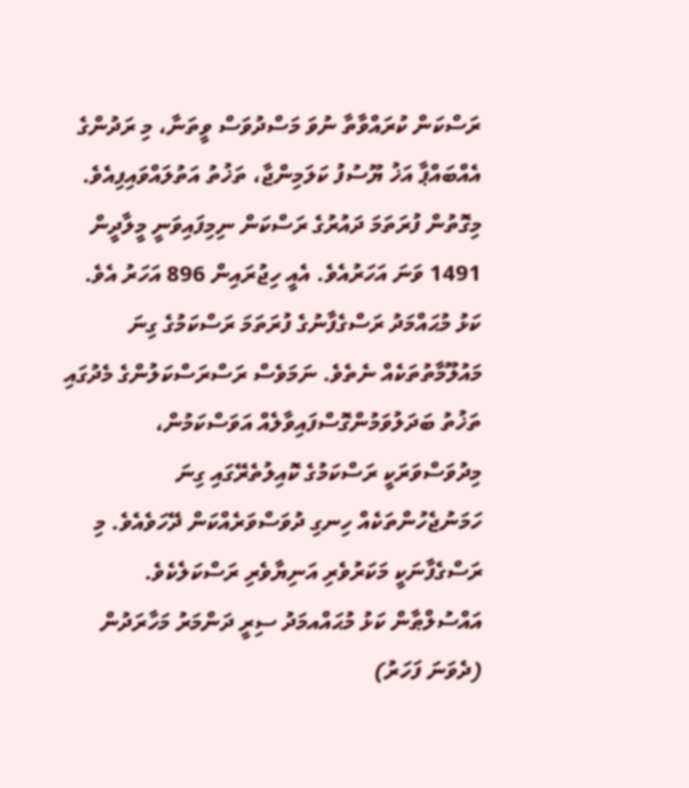ރަސްކަން ކުރައްވާތާ ނުވަ މަސްދުވަސް ވީތަނާ، މި ރަދުންގެ އެއްބައްޕާ އަޚު ޔޫސުފު ކަލަމިންޖާ، ތަޚުތު އަތުލައްވައިފިއެވެ. މިގޮތުން ފުރަތަމަ ދައުރުގެ ރަސްކަން ނިމިފައިވަނީ މީލާދީން 1491 ވަނަ އަހަރުއެވެ. އެއީ ހިޖުރައިން 896 އަހަރު އެވެ.
ކަޅު މުޙައްމަދު ރަސްގެފާނުގެ ފުރަތަމަ ރަސްކަމުގެ ގިނަ މައުލޫމާތުތަކެއް ނެތެވެ. ނަމަވެސް ރަސްރަސްކަލުންގެ މެދުގައި ތަޚުތު ބަދަލުވަމުންގޮސްފައިވާލެއް އަވަސްކަމުން، މިދުވަސްވަރަކީ ރަސްކަމުގެ ކޮއިލުތެރޭގައި ގިނަ ހަމަނުޖެހުންތަކެއް ހިނގި ދުވަސްވަރެއްކަން ދޭހަވެއެވެ. މި ރަސްގެފާނަކީ މަކަރުވެރި އަނިޔާވެރި ރަސްކަލެކެވެ.
އައްސުލްޠާން ކަޅު މުޙައްއމަދު ސިރީ ދަންމަރު މަހާރަދުން (ދެވަނަ ފަހަރު)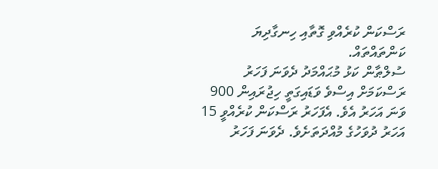ރަސްކަން ކުރެއްވި ގޮތާއި ހިނގާދިޔަ ކަންތައްތައް.
ސުލްޠާން ކަޅު މުޙައްމަދު ދެވަނަ ފަހަރު ރަސްކަމަށް އިސްވެ ވަޑައިގަތީ ހިޖުރައިން 900 ވަނަ އަހަރު އެވެ. އެފަހަރު ރަސްކަން ކުރެއްވީ 15 އަހަރު ދުވަހުގެ މުއްދަތަށެވެ. ދެވަނަ ފަހަރު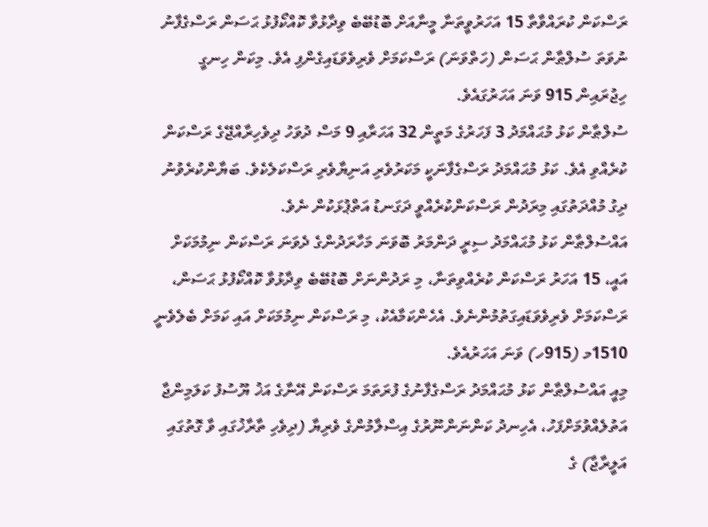ރަސްކަން ކުރައްވާތާ 15 އަހަރުވީތަނާ މީނާއަށް ބޮޑުބޭބެ ވިދާޅުވާ ކޮއްކޯފުޅު ޙަސަން ރަސްގެފާނު ނުވަތަ ސުލްޠާން ޙަސަން (ހަތްވަނަ) ރަސްކަމަށް ވެރިވެވަޑައިގެންފި އެވެ. މިކަން ހިނގީ ހިޖުރައިން 915 ވަނަ އަހަރުގައެވެ.
ސުލްޠާން ކަޅު މުޙައްމަދު 3 ފަހަރުގެ މަތީން 32 އަހަރާއި 9 މަސް ދުވަހު ދިވެހިރާއްޖޭގެ ރަސްކަން ކުރެއްވި އެވެ. ކަޅު މުޙައްމަދު ރަސްގެފާނަކީ މަކަރުވެރި އަނިޔާވެރި ރަސްކަލެކެވެ. ބަޔާންކުރެވުނު ދިގު މުއްދަތުގައި މިރަދުން ރަސްކަންކުރެއްވީ ދަގަނޑު އަތްޕުޅަކުން ނެވެ.
އައްސުލްޠާން ކަޅު މުޙައްމަދު ސިރީ ދަންމަރު ބޮވަނަ މަހާރަދުންގެ ދެވަނަ ރަސްކަން ނިމުމަކަށް އައީ، 15 އަހަރު ރަސްކަން ކުރެއްވިތަނާ، މި ރަދުންނަށް ބޮޑުބޭބެ ވިދާޅުވާ ކޮއްކޯފުޅު ޙަސަން، ރަސްކަމަށް ވެރިވެވަޑައިގަތުމުންނެވެ. އެހެންކަމާއެކު، މި ރަސްކަން ނިމުމަކަށް އައި ކަމަށް ބެލެވެނީ 1510މ (915ހ) ވަނަ އަހަރުއެވެ.
މިއީ އައްސުލްޠާން ކަޅު މުޙައްމަދު ރަސްގެފާނުގެ ފުރަތަމަ ރަސްކަން އޭނާގެ އަޚު ޔޫސުފު ކަލަމިންޖާ އަތުލެއްވުމަށްފަހު، އެހިނދު ކަންނަންނޫރުގެ އިސްލާމުންގެ ވެރިޔާ (ދިވެހި ތާރާޚުގައި ވާ ގޮތުގައި އަލީރާޖާ) ގެ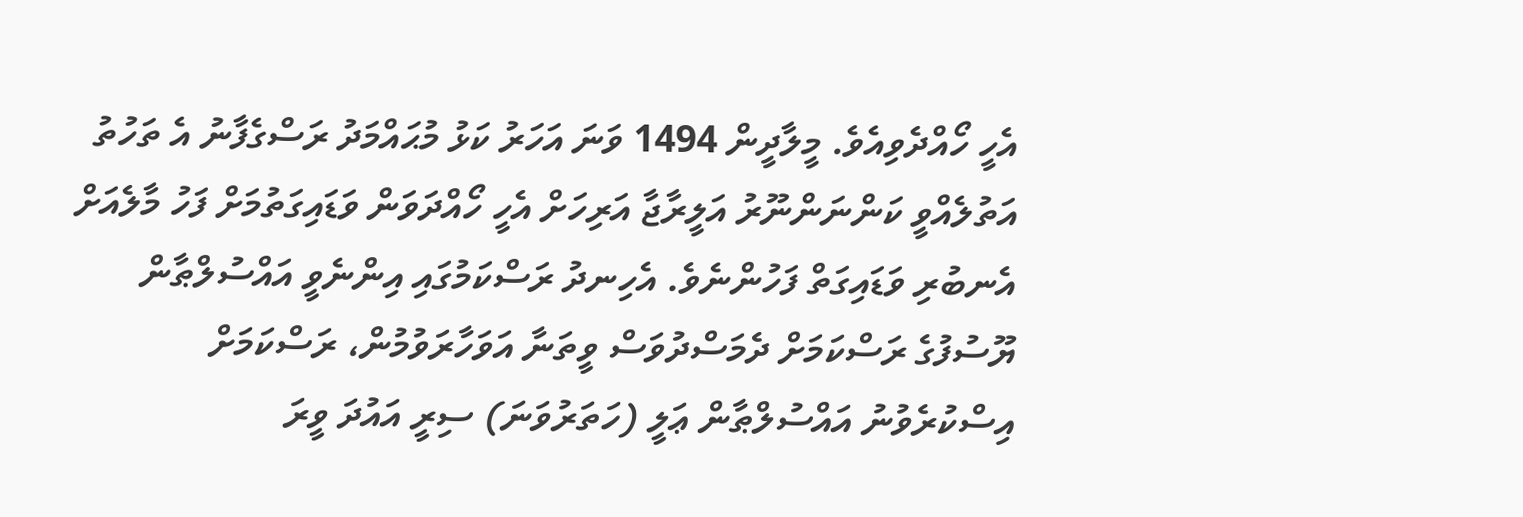އެހީ ހޯއްދެވިއެވެ. މީލާދީން 1494 ވަނަ އަހަރު ކަޅު މުޙައްމަދު ރަސްގެފާނު އެ ތަހުތު އަތުލެއްވީ ކަންނަންނޫރު އަލީރާޖާ އަރިހަށް އެހީ ހޯއްދަވަން ވަޑައިގަތުމަށް ފަހު މާލެއަށް އެނބުރި ވަޑައިގަތް ފަހުންނެވެ. އެހިނދު ރަސްކަމުގައި އިންނެވީ އައްސުލްޠާން ޔޫސުފުގެ ރަސްކަމަށް ދެމަސްދުވަސް ވީތަނާ އަވަހާރަވުމުން، ރަސްކަމަށް އިސްކުރެވުނު އައްސުލްޠާން ޢަލީ (ހަތަރުވަނަ) ސިރީ އައުދަ ވީރަ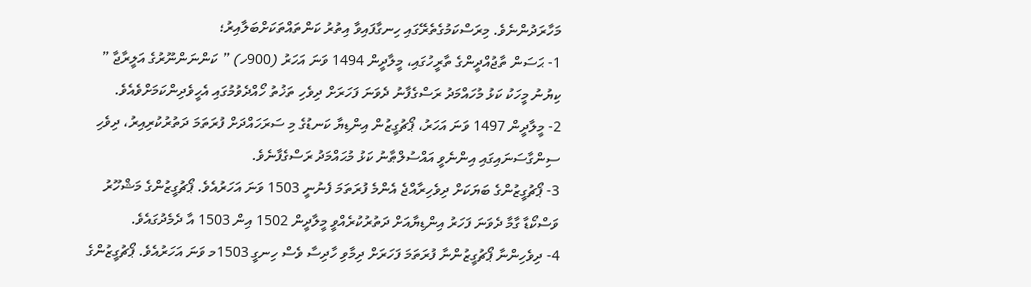މަހާރަދުންނެވެ. މިރަސްކަމުގެތެރޭގައި ހިނގާފައިވާ އިތުރު ކަންތައްތަކަށްބަލާއިރު؛
1- ޙަސަން ތާޖުއްދީންގެ ތާރީހުގައި، މީލާދީން 1494 ވަނަ އަހަރު (900ހ) ” ކަންނަންނޫރުގެ އަލީރާޖާ ” ކިޔުނު މީހަކު ކަޅު މުހައްމަދު ރަސްގެފާނު ދެވަނަ ފަހަރަށް ދިވެހި ތަޚުތު ހޯއްދެވުމުގައި އެހީވެދިންކަމަށްވެއެވެ.
2- މީލާދީން 1497 ވަނަ އަހަރު، ޕޯޗުގީޒުން އިންޑިޔާ ކަނޑުގެ މި ސަރަހައްދަށް ފުރަތަމަ ދަތުރުކުރިއިރު، ދިވެހި ސިންގާސަނައިގައި އިންނެވީ އައްސުލްޠާނު ކަޅު މުޙައްމަދު ރަސްގެފާނެވެ.
3- ޕޯޗުގީޒުންގެ ބަޔަކަށް ދިވެހިރާއްޖެ އެންމެ ފުރަތަމަ ފެނުނީ 1503 ވަނަ އަހަރުއެވެ. ޕޯޗުގީޒުންގެ މަޝްހޫރު ވަސްކޯޑާ ގާމާ ދެވަނަ ފަހަރު އިންޑިޔާއަށް ދަތުރުކުރެއްވީ މީލާދީން 1502 އިން 1503 އާ ދެމެދުގައެވެ.
4- ދިވެހިންނާ ޕޯޗުގީޒުންނާ ފުރަތަމަ ފަހަރަށް ދިމާވި ހާދިސާ ވެސް ހިނގީ 1503މ ވަނަ އަހަރުއެވެ. ޕޯޗުގީޒުންގެ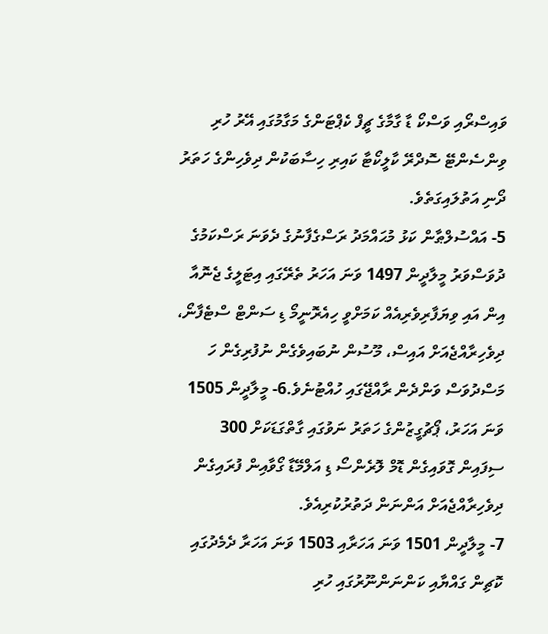ވައިސްރޯއި ވަސްކޯ ޑާ ގާމާގެ ޗީފް ކެޕްޓަންގެ މަގާމުގައި އޭރު ހުރި ވިންސެންޓޭ ސޮދްރޭ ކާލީކޯޓާ ކައިރި ހިސާބަކުން ދިވެހިންގެ ހަތަރު ދޯނި އަތުލައިގަތެވެ.
5- އައްސުލްޠާން ކަޅު މުޙައްމަދު ރަސްގެފާނުގެ ދެވަނަ ރަސްކަމުގެ ދުވަސްވަރު މީލާދީން 1497 ވަނަ އަހަރު ތެރޭގައި އިޓަލީގެ ޖެނޮއާ އިން އައި ވިޔަފާރިވެރިއެއް ކަމަށްވީ ހިއެރޮނީމޯ ޑި ސަންޓް ސްޓެފާނޯ، ދިވެހިރާއްޖެއަށް އައިސް، މޫސުން ނުބައިވެގެން ނުފުރިގެން ހަ މަސްދުވަސް ވަންދެން ރާއްޖޭގައި ހުއްޓުނެވެ.6- މީލާދީން 1505 ވަނަ އަހަރު، ޕޯޗުގީޒުންގެ ހަތަރު ނަވުގައި ގާތްގަޑަކަށް 300 ސިފައިން ގޮވައިގެން ޑޮމް ލޮރެންސޯ ޑި އަލްމޭޑާ ގޯވާއިން ފުރައިގެން ދިވެހިރާއްޖެއަށް އަންނަން ދަތުރުކުރިއެވެ.
7- މީލާދީން 1501 ވަނަ އަހަރާއި 1503 ވަނަ އަހަރާ ދެމެދުގައި ކޮޗިން ގައްޔާއި ކަންނަންނޫރުގައި ހުރި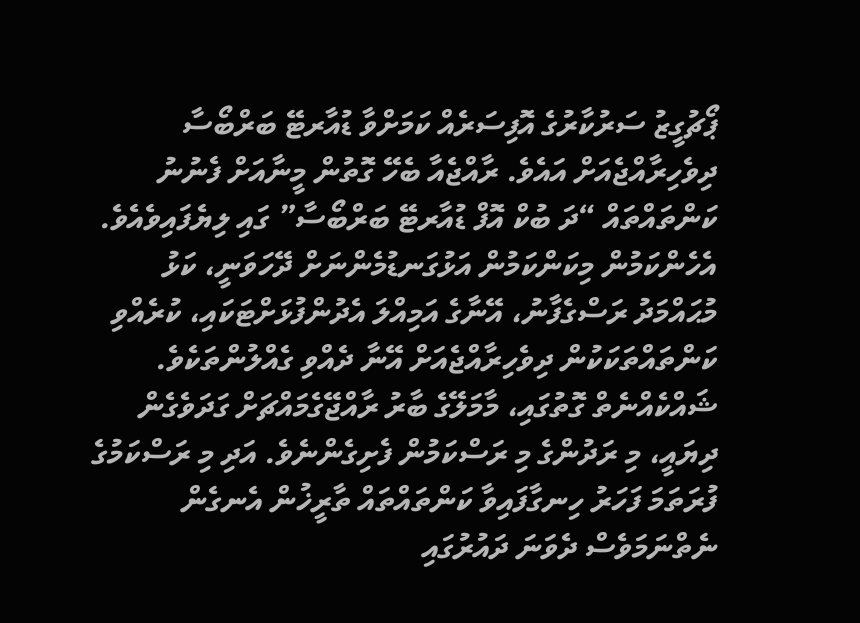ޕޯޗުގީޒު ސަރުކާރުގެ އޮފިސަރެއް ކަމަށްވާ ޑުއާރޓޭ ބަރްބޯސާ ދިވެހިރާއްޖެއަށް އައެވެ. ރާއްޖެއާ ބެހޭ ގޮތުން މީނާއަށް ފެނުނު ކަންތައްތައް “ދަ ބުކް އޮފް ޑުއާރޓޭ ބަރްބޯސާ” ގައި ލިޔެފައިވެއެވެ.
އެހެންކަމުން މިކަންކަމުން އަޅުގަނޑުމެންނަށް ދޭހަވަނީ، ކަޅު މުޙައްމަދު ރަސްގެފާނު، އޭނާގެ އަމިއްލަ އެދުންފުޅަށްޓަކައި، ކުރެއްވި ކަންތައްތަކަކުން ދިވެހިރާއްޖެއަށް އޭނާ ދެއްވި ގެއްލުންތަކެވެ. ޝައްކެއްނެތް ގޮތުގައި، މާމަލޭގެ ބާރު ރާއްޖޭގެމައްޗަށް ގަދަވެގެން ދިޔައީ، މި ރަދުންގެ މި ރަސްކަމުން ފެށިގެންނެވެ. އަދި މި ރަސްކަމުގެ ފުރަތަމަ ފަހަރު ހިނގާފައިވާ ކަންތައްތައް ތާރީޚުން އެނގެން ނެތްނަމަވެސް ދެވަނަ ދައުރުގައި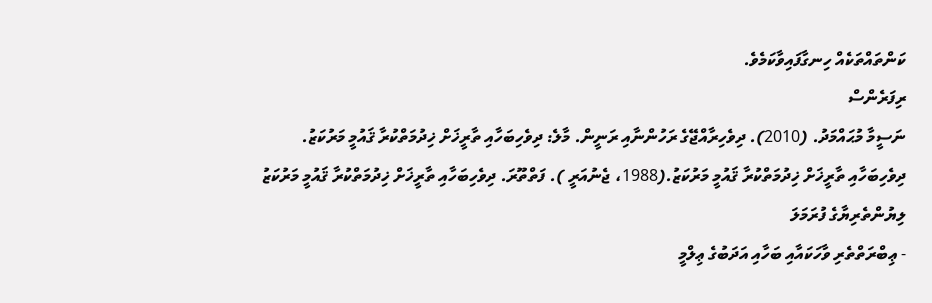ކަންތައްތަކެއް ހިނގާފައިވާކަމެވެ.
ރިފަރެންސް
ނަސީމާ މުޙައްމަދު. (2010). ދިވެހިރާއްޖޭގެ ރަހުންނާއި ރަނީން. މާލެ: ދިވެހިބަހާއި ތާރީޚަށް ޚިދުމަތްކުރާ ޤައުމީ މަރުކަޒު.
ދިވެހިބަހާއި ތާރީޚަށް ޚިދުމަތްކުރާ ޤައުމީ މަރުކަޒު.(1988، ޖެނުއަރީ ). ފަތްތޫރަ. ދިވެހިބަހާއި ތާރީޚަށް ޚިދުމަތްކުރާ ޤައުމީ މަރުކަޒު
ލިޔުންތެރިޔާގެ ފުރަމަލަ
- ޢިބްރަތްތެރި ވާހަކައާއި ބަހާއި އަދަބުގެ ޢިލްމީ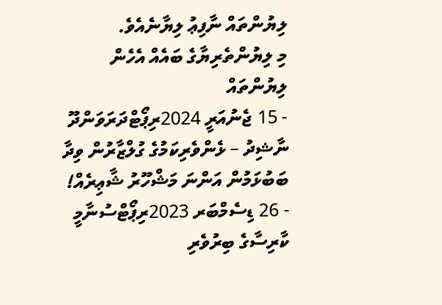ލިޔުންތައް ނާފިޢު ލިޔާނެއެވެ.
މި ލިޔުންތެރިޔާގެ ބައެއް އެހެން ލިޔުންތައް
- 15 ޖެނުއަރީ 2024ރިޕޯޓްދަރަވަންދޫ ނާޝިދު – ޅެންވެރިކަމުގެ ގުލްޒާރުން ވިދާ ބަބުޅަމުން އަންނަ މަޝްހޫރު ޝާޢިރެއް!
- 26 ޑިސެމްބަރ 2023ރިޕޯޓްސުނާމީ ކާރިސާގެ ބިރުވެރި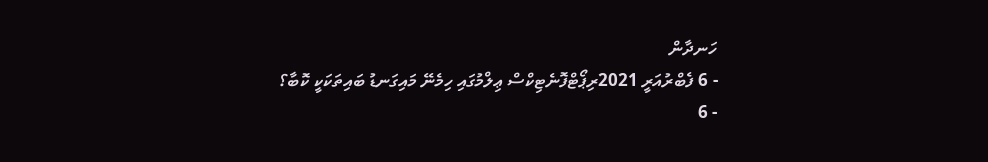ހަނދާން
- 6 ފެބްރުއަރީ 2021ރިޕޯޓްފޮނެޓިކްސް ޢިލްމުގައި ހިމެނޭ މައިގަނޑު ބައިތަކަކީ ކޮބާ؟
- 6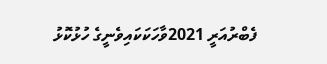ފެބްރުއަރީ 2021ވާހަކަކައިވެނީގެ ހުޅުކޮޅު